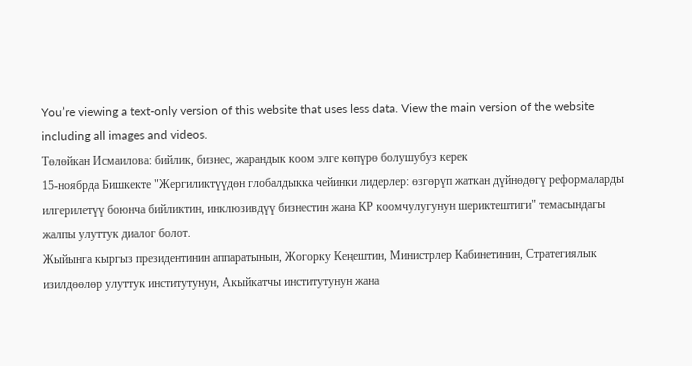You’re viewing a text-only version of this website that uses less data. View the main version of the website including all images and videos.
Төлөйкан Исмаилова: бийлик, бизнес, жарандык коом элге көпүрө болушубуз керек
15-ноябрда Бишкекте "Жергиликтүүдөн глобалдыкка чейинки лидерлер: өзгөрүп жаткан дүйнөдөгү реформаларды илгерилетүү боюнча бийликтин, инклюзивдүү бизнестин жана КР коомчулугунун шериктештиги" темасындагы жалпы улуттук диалог болот.
Жыйынга кыргыз президентинин аппаратынын, Жогорку Кеңештин, Министрлер Кабинетинин, Стратегиялык изилдөөлөр улуттук институтунун, Акыйкатчы институтунун жана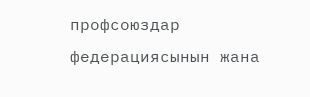профсоюздар федерациясынын жана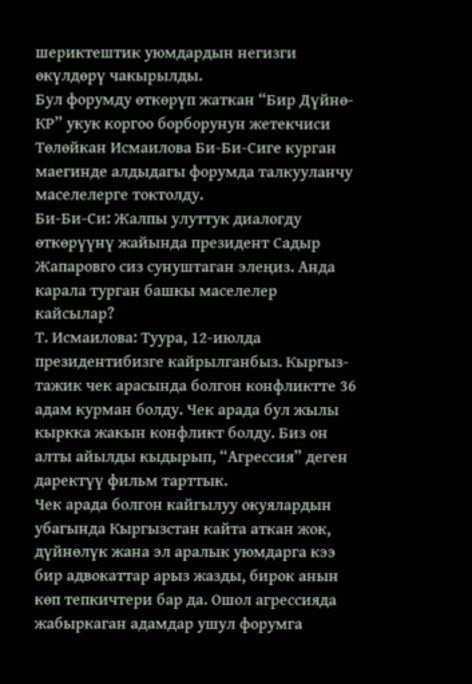шериктештик уюмдардын негизги өкүлдөрү чакырылды.
Бул форумду өткөрүп жаткан “Бир Дүйнө-КР” укук коргоо борборунун жетекчиси Төлөйкан Исмаилова Би-Би-Сиге курган маегинде алдыдагы форумда талкууланчу маселелерге токтолду.
Би-Би-Си: Жалпы улуттук диалогду өткөрүүнү жайында президент Садыр Жапаровго сиз сунуштаган элеңиз. Анда карала турган башкы маселелер кайсылар?
Т. Исмаилова: Туура, 12-июлда президентибизге кайрылганбыз. Кыргыз-тажик чек арасында болгон конфликтте 36 адам курман болду. Чек арада бул жылы кыркка жакын конфликт болду. Биз он алты айылды кыдырып, “Агрессия” деген даректүү фильм тарттык.
Чек арада болгон кайгылуу окуялардын убагында Кыргызстан кайта аткан жок, дүйнөлүк жана эл аралык уюмдарга кээ бир адвокаттар арыз жазды, бирок анын көп тепкичтери бар да. Ошол агрессияда жабыркаган адамдар ушул форумга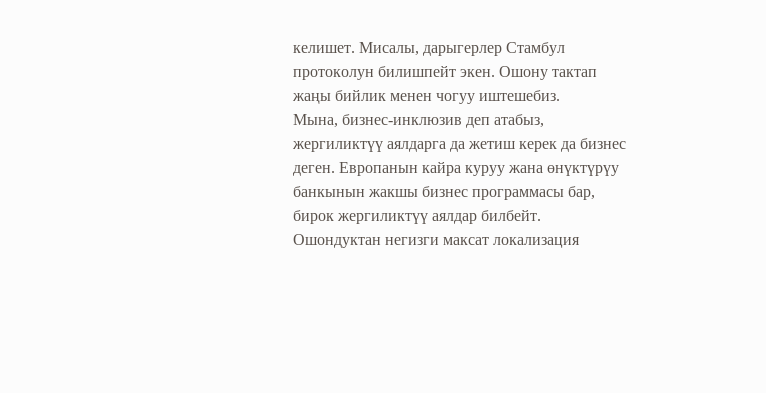келишет. Мисалы, дарыгерлер Стамбул протоколун билишпейт экен. Ошону тактап жаңы бийлик менен чогуу иштешебиз.
Мына, бизнес-инклюзив деп атабыз, жергиликтүү аялдарга да жетиш керек да бизнес деген. Европанын кайра куруу жана өнүктүрүу банкынын жакшы бизнес программасы бар, бирок жергиликтүү аялдар билбейт. Ошондуктан негизги максат локализация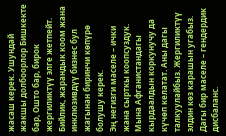жасаш керек. Ушундай жакшы долбоорлор Бишкекте бар, Ошто бар, бирок жергиликтүү элге жетпейт. Бийлик, жарандык коом жана инклюзивдүү бизнес бул жагынан биринчи көпүрө болушу керек.
Эң негизги маселе – ички жана сырткы коопсуздук. Мына Афганистандагы кырдаалдын коркунучу да күчөп келатат. Аны дагы талкуулайбыз. Жергиликтүү элдин көз карашын угабыз.
Дагы бир маселе – гендердик дисбаланс.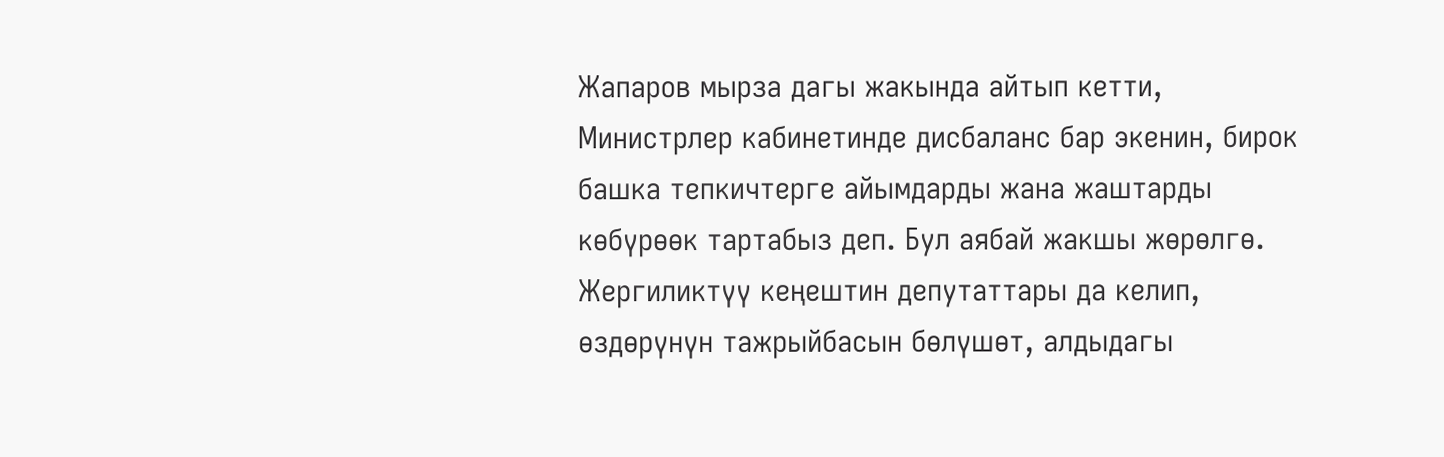Жапаров мырза дагы жакында айтып кетти, Министрлер кабинетинде дисбаланс бар экенин, бирок башка тепкичтерге айымдарды жана жаштарды көбүрөөк тартабыз деп. Бул аябай жакшы жөрөлгө.
Жергиликтүү кеңештин депутаттары да келип, өздөрүнүн тажрыйбасын бөлүшөт, алдыдагы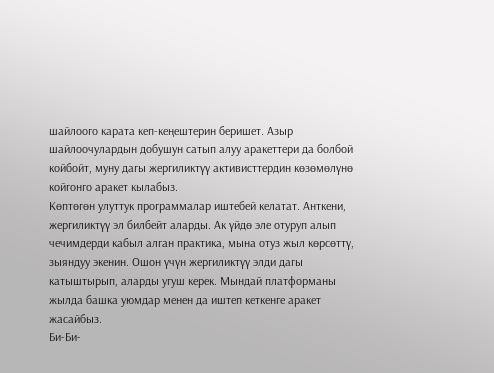шайлоого карата кеп-кеңештерин беришет. Азыр шайлоочулардын добушун сатып алуу аракеттери да болбой койбойт, муну дагы жергиликтүү активисттердин көзөмөлүнө койгонго аракет кылабыз.
Көптөгөн улуттук программалар иштебей келатат. Анткени, жергиликтүү эл билбейт аларды. Ак үйдө эле отуруп алып чечимдерди кабыл алган практика, мына отуз жыл көрсөттү, зыяндуу экенин. Ошон үчүн жергиликтүү элди дагы катыштырып, аларды угуш керек. Мындай платформаны жылда башка уюмдар менен да иштеп кеткенге аракет жасайбыз.
Би-Би-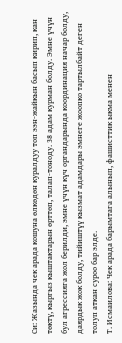Си: Жазында чек арада кошуна өлкөдөн куралдуу топ ээн-жайкын басып кирип, кан төктү, кыргыз кыштактарын өрттөп, талап-тоноду. 38 адам курман болду. Эмне үчүн бул агрессияга жол берилди, эмне үчүн күч органдарында координация начар болду, даярдык жок болду, тийиштүү кызмат адамдары эмнеге жоопко тартылбайт деген толуп аткан суроо бар элде.
Т. Исмаилова: Чек арада барымтага алынып, фашисттик ыкма менен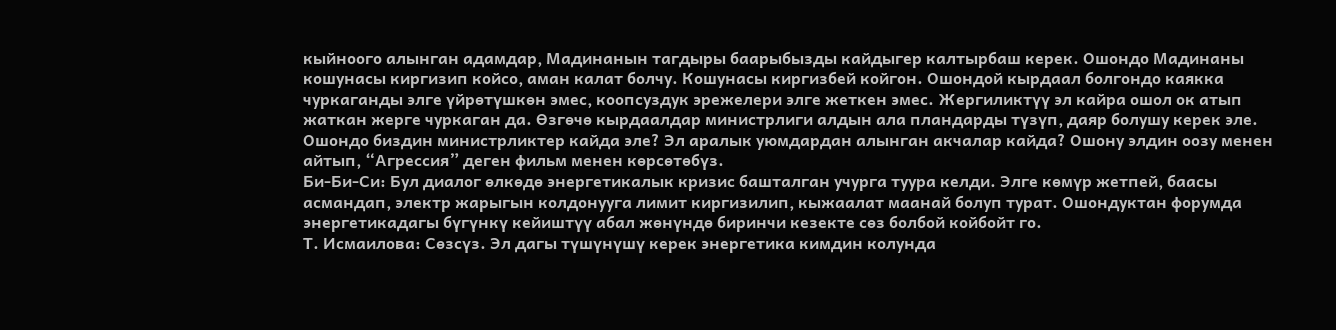кыйноого алынган адамдар, Мадинанын тагдыры баарыбызды кайдыгер калтырбаш керек. Ошондо Мадинаны кошунасы киргизип койсо, аман калат болчу. Кошунасы киргизбей койгон. Ошондой кырдаал болгондо каякка чуркаганды элге үйрөтүшкөн эмес, коопсуздук эрежелери элге жеткен эмес. Жергиликтүү эл кайра ошол ок атып жаткан жерге чуркаган да. Өзгөчө кырдаалдар министрлиги алдын ала пландарды түзүп, даяр болушу керек эле. Ошондо биздин министрликтер кайда эле? Эл аралык уюмдардан алынган акчалар кайда? Ошону элдин оозу менен айтып, “Агрессия” деген фильм менен көрсөтөбүз.
Би-Би-Си: Бул диалог өлкөдө энергетикалык кризис башталган учурга туура келди. Элге көмүр жетпей, баасы асмандап, электр жарыгын колдонууга лимит киргизилип, кыжаалат маанай болуп турат. Ошондуктан форумда энергетикадагы бүгүнкү кейиштүү абал жөнүндө биринчи кезекте сөз болбой койбойт го.
Т. Исмаилова: Сөзсүз. Эл дагы түшүнүшү керек энергетика кимдин колунда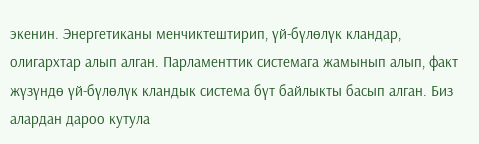экенин. Энергетиканы менчиктештирип, үй-бүлөлүк кландар, олигархтар алып алган. Парламенттик системага жамынып алып, факт жүзүндө үй-бүлөлүк кландык система бүт байлыкты басып алган. Биз алардан дароо кутула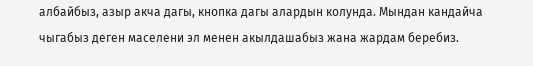албайбыз, азыр акча дагы, кнопка дагы алардын колунда. Мындан кандайча чыгабыз деген маселени эл менен акылдашабыз жана жардам беребиз.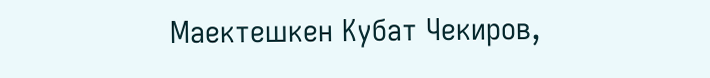Маектешкен Кубат Чекиров,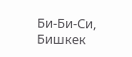Би-Би-Си, Бишкек